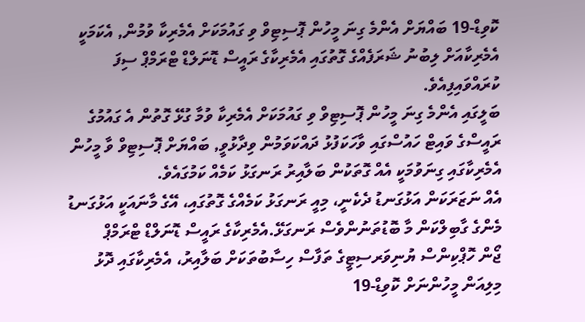ކޮވިޑް-19 ބައްޔަށް އެންމެ ގިނަ މީހުން ޕޮސިޓިވް ވި ގައުމަކަށް އެމެރިކާ ވުމުން, އެކަމަކީ އެމެރިކާއަށް ލިބުނު ޝަރަފެއްގެ ގޮތުގައި އެމެރިކާގެ ރައީސް ޑޮނަލްޑް ޓްރަމްޕް ސިފަ ކުރައްވައިފިއެވެ.
ބަލީގައި އެންމެ ގިނަ މީހުން ޕޮސިޓިވް ވި ގައުމަކަށް އެމެރިކާ ވުމާ ގުޅޭ ގޮތުން އެ ގައުމުގެ ރައީސްގެ ވައިޓް ހައުސްގައި ވާހަކަފުޅު ދައްކަވަމުން ވިދާޅުވީ, ބައްޔަށް ޕޮސިޓިވް ވާ މީހުން އެމެރިކާގައި ގިނަވުމަކީ އެއް ގޮތަކުން ބަލާއިރު ރަނގަޅު ކަމެއް ކަމުގައެވެ.
އެއް ނަޒަރަކަން އަޅުގަނޑު ދެކެނީ، މިއީ ރަނގަޅު ކަމެއްގެ ގޮތުގައި، އޭގެ މާނައަކީ އަޅުގަނޑު މެންގެ ގާބިލްކަން މާ ބޮޑުތަނުންވެސް ރަނގަޅޭ.އެމެރިކާގެ ރައީސް ޑޮނަލްޑް ޓްރަމްޕް
ޖޯން ހޮޕްކިންސް ޔުނިވަރސިޓީގެ ތަފާސް ހިސާބުތަކަށް ބަލާއިރު، އެމެރިކާގައި ދޮޅު މިލިއަން މީހުންނަށް ކޮވިޑް-19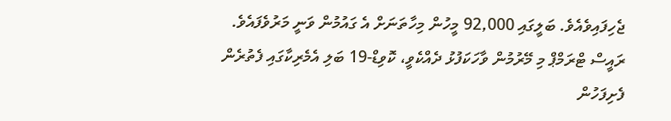ޖެހިފައިވެއެވެ. ބަލީގައި 92,000 މީހުން މިހާތަނަށް އެ ގައުމުން ވަނީ މަރުވެފައެވެ.
ރައީސް ޓްރަމްޕް މި މޭރުމުން ވާހަކަފުޅު ދެއްކެވީ، ކޮވިޑް-19 ބަލި އެމެރިކާގައި ފެތުރެން ފެށިފަހުން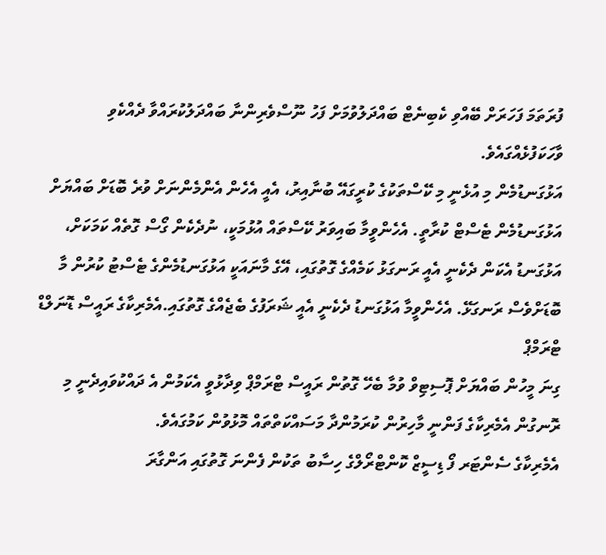ފުރަތަމަ ފަހަރަށް ބޭއްވި ކެބިނެޓް ބައްދަލުވުމަށް ފަހު ނޫސްވެރިންނާ ބައްދަލުކުރައްވާ ދެއްކެވި ވާހަކަފުޅެއްގައެވެ.
އަޅުގަނޑުމެން މި އުޅެނީ މި ކޭސްތަކުގެ ކުރީގައޭ ބުނާއިރު، އެއީ އެހެން އެންމެންނަށް ވުރެ ބޮޑަށް ބައްޔަށް އަޅުގަނޑުމެން ޓެސްޓް ކުރާތީ. އެހެންވީމާ ބައިވަރު ކޭސްތައް އުޅުމަކީ، ނުދެކެން ގޯސް ގޮތެއް ކަމަކަށް، އަޅުގަނޑު އެކަން ދެކެނީ އެއީ ރަނގަޅު ކަމެއްގެ ގޮތުގައި، އޭގެ މާނައަކީ އަޅުގަނޑުމެންގެ ޓެސްޓު ކުރުން މާ ބޮޑަށްވެސް ރަނގަޅޭ. އެހެންވީމާ އަޅުގަނޑު ދެކެނީ އެއީ ޝަރަފުގެ ބެޖެއްގެ ގޮތުގައި.އެމެރިކާގެ ރައީސް ޑޮނަލްޑް ޓްރަމްޕް
ގިނަ މީހުން ބައްޔަށް ޕޮސިޓިވް ވުމާ ބެހޭ ގޮތުން ރައީސް ޓްރަމްޕް ވިދާޅުވީ އެކަމުން އެ ދައްކުވައިދެނީ މި ރޮނގުން އެމެރިކާގެ ފަންނީ މާހިރުން ކުރަމުންދާ މަސައްކަތްތައް މޮޅުވުން ކަމުގައެވެ.
އެމެރިކާގެ ސެންޓަރ ފޯ ޑިސީޒް ކޮންޓްރޯލްގެ ހިސާބު ތަކުން ފެންނަ ގޮތުގައި އަންގާރަ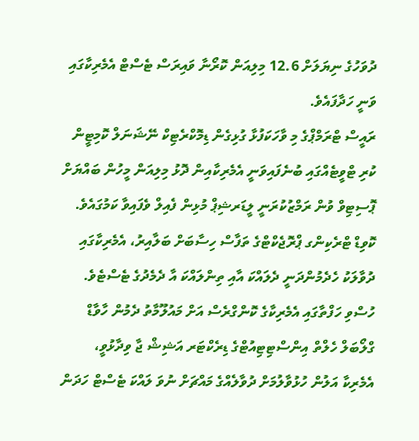ދުވަހުގެ ނިޔަލަށް 12.6 މިލިއަން ކޮރޯނާ ވައިރަސް ޓެސްޓް އެމެރިކާގައި ވަނީ ހަދާފައެވެ.
ރައީސް ޓްރަމްޕްގެ މި ވާހަކަފުޅާ ގުޅިގެން ޑިމޮކްރެޓިކް ނޭޝަނަލް ކޮމިޓީން ކުރި ޓްވީޓެއްގައި ބުނެފައިވަނީ އެމެރިކާއިން ދޮޅު މިލިއަން މީހުން ބައްޔަށް ޕޮސިޓިވް ވުން ރަމްޒުކުރަނީ ލީޑަރޝިޕް މުޅިން ފެއިލް ވެފައިވާ ކަމުގައެވެ.
ކޮވިޑް ޓްރެކިންގ ޕްރޮޖެކްޓްގެ ތަފާސް ހިސާބަށް ބަލާއިރު، އެމެރިކާގައި ދުވާލަކު ހެދެމުންދަނީ ދެލައްކަ އާއި ތިންލައްކަ އާ ދެމެދުގެ ޓެސްޓެވެ.
ހުސްވި ހަފްތާގައި އެމެރިކާގެ ކޮންގްރެސް އަށް މައުލޫމާތު ދެމުން ހާވާޑް ގްލޯބަލް ހެލްތް އިންސްޓިޓިއުޓްގެ ޑިރެކްޓަރ އަޝިޝް ޖާ ވިދާޅުވީ، އެމެރިކާ އަލުން ހުޅުވާލުމަށް ދުވާލެއްގެ މައްޗަށް ނުވަ ލައްކަ ޓެސްޓް ހަދަން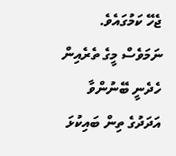ޖެހޭ ކަމުގައެވެ. ނަމަވެސް މީގެ ތެރެއިން ހެދެނީ ބޭނުންވާ އަދަދުގެ ތިން ބައިކުޅަ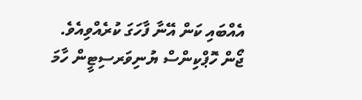އެއްބައި ކަން އޭނާ ފާހަގަ ކުރެއްވިއެވެ.
ޖޯން ހޮޕްކިންސް ޔުނިވަރސިޓީން ހާމަ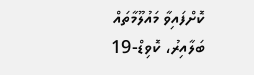ކޮށްފައިވާ މައުލޫމާތައް ބަލާއިރު، ކޮވިޑް-19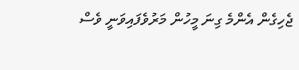ޖެހިގެން އެންމެ ގިނަ މީހުން މަރުވެފައިވަނީ ވެސް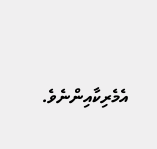އެމެރިކާއިންނެވެ.